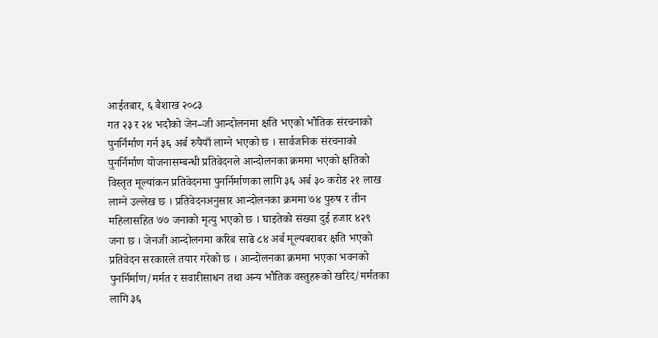आईतबार, ६ बैशाख २०८३
गत २३ र २४ भदौको जेन–जी आन्दोलनमा क्षति भएको भौतिक संरचनाको पुनर्निर्माण गर्न ३६ अर्ब रुपैयाँ लाग्ने भएको छ । सार्वजनिक संरचनाको पुनर्निर्माण योजनासम्बन्धी प्रतिवेदनले आन्दोलनका क्रममा भएको क्षतिको विस्तृत मूल्यांकन प्रतिवेदनमा पुनर्निर्माणका लागि ३६ अर्ब ३० करोड २१ लाख लाग्ने उल्लेख छ । प्रतिवेदनअनुसार आन्दोलनका क्रममा ७४ पुरुष र तीन महिलासहित ७७ जनाको मृत्यु भएको छ । घाइतेको संख्या दुई हजार ४२९ जना छ । जेनजी आन्दोलनमा करिब साढे ८४ अर्ब मूल्यबराबर क्षति भएको प्रतिवेदन सरकारले तयार गरेको छ । आन्दोलनका क्रममा भएका भवनको पुनर्निर्माण/मर्मत र सवारीसाधन तथा अन्य भौतिक वस्तुहरूको खरिद/मर्मतका लागि ३६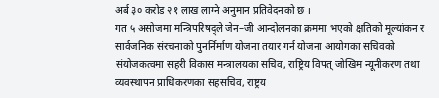अर्ब ३० करोड २१ लाख लाग्ने अनुमान प्रतिवेदनको छ ।
गत ५ असोजमा मन्त्रिपरिषद्ले जेन–जी आन्दोलनका क्रममा भएको क्षतिको मूल्यांकन र सार्वजनिक संरचनाको पुनर्निर्माण योजना तयार गर्न योजना आयोगका सचिवको संयोजकत्वमा सहरी विकास मन्त्रालयका सचिव, राष्ट्रिय विपत् जोखिम न्यूनीकरण तथा व्यवस्थापन प्राधिकरणका सहसचिव, राष्ट्रय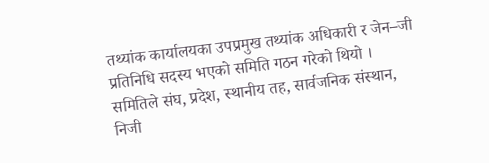तथ्यांक कार्यालयका उपप्रमुख तथ्यांक अधिकारी र जेन–जी प्रतिनिधि सदस्य भएको समिति गठन गरेको थियो । समितिले संघ, प्रदेश, स्थानीय तह, सार्वजनिक संस्थान, निजी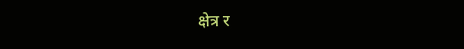क्षेत्र र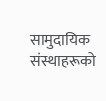सामुदायिक संस्थाहरूको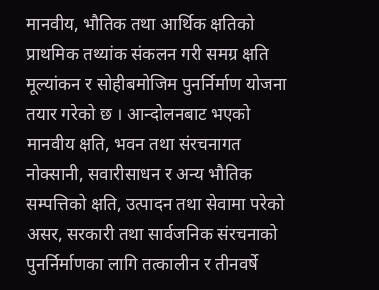मानवीय, भौतिक तथा आर्थिक क्षतिको प्राथमिक तथ्यांक संकलन गरी समग्र क्षति मूल्यांकन र सोहीबमोजिम पुनर्निर्माण योजना तयार गरेको छ । आन्दोलनबाट भएको मानवीय क्षति, भवन तथा संरचनागत नोक्सानी, सवारीसाधन र अन्य भौतिक सम्पत्तिको क्षति, उत्पादन तथा सेवामा परेको असर, सरकारी तथा सार्वजनिक संरचनाको पुनर्निर्माणका लागि तत्कालीन र तीनवर्षे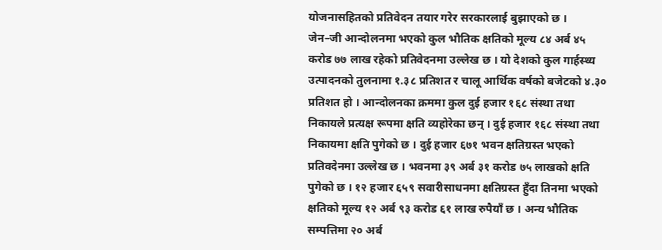योजनासहितको प्रतिवेदन तयार गरेर सरकारलाई बुझाएको छ ।
जेन–जी आन्दोलनमा भएको कुल भौतिक क्षतिको मूल्य ८४ अर्ब ४५ करोड ७७ लाख रहेको प्रतिवेदनमा उल्लेख छ । यो देशको कुल गार्हस्थ्य उत्पादनको तुलनामा १.३८ प्रतिशत र चालू आर्थिक वर्षको बजेटको ४.३० प्रतिशत हो । आन्दोलनका क्रममा कुल दुई हजार १६८ संस्था तथा निकायले प्रत्यक्ष रूपमा क्षति व्यहोरेका छन् । दुई हजार १६८ संस्था तथा निकायमा क्षति पुगेको छ । दुई हजार ६७१ भवन क्षतिग्रस्त भएको प्रतिवदेनमा उल्लेख छ । भवनमा ३९ अर्ब ३१ करोड ७५ लाखको क्षति पुगेको छ । १२ हजार ६५९ सवारीसाधनमा क्षतिग्रस्त हुँदा तिनमा भएको क्षतिको मूल्य १२ अर्ब ९३ करोड ६१ लाख रुपैयाँ छ । अन्य भौतिक सम्पत्तिमा २० अर्ब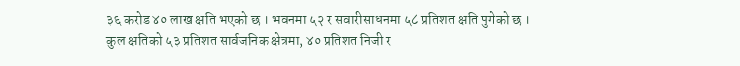३६ करोड ४० लाख क्षति भएको छ । भवनमा ५२ र सवारीसाधनमा ५८ प्रतिशत क्षति पुगेको छ ।
कुल क्षतिको ५३ प्रतिशत सार्वजनिक क्षेत्रमा, ४० प्रतिशत निजी र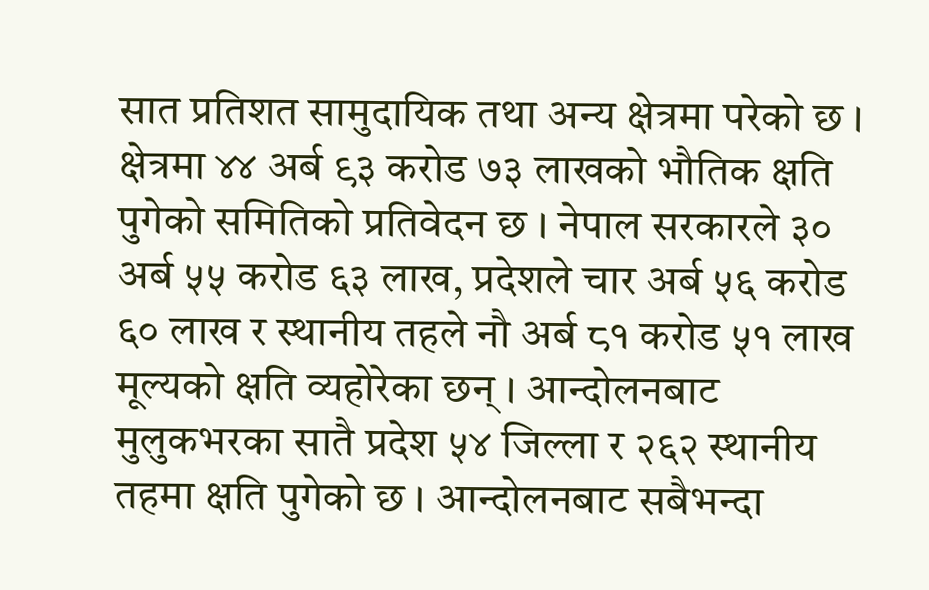सात प्रतिशत सामुदायिक तथा अन्य क्षेत्रमा परेको छ । क्षेत्रमा ४४ अर्ब ९३ करोड ७३ लाखको भौतिक क्षति पुगेको समितिको प्रतिवेदन छ । नेपाल सरकारले ३० अर्ब ५५ करोड ६३ लाख, प्रदेशले चार अर्ब ५६ करोड ६० लाख र स्थानीय तहले नौ अर्ब ८१ करोड ५१ लाख मूल्यको क्षति व्यहोरेका छन् । आन्दोलनबाट मुलुकभरका सातै प्रदेश ५४ जिल्ला र २६२ स्थानीय तहमा क्षति पुगेको छ । आन्दोलनबाट सबैभन्दा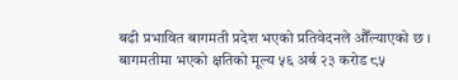बढी प्रभावित बागमती प्रदेश भएको प्रतिवेदनले औँल्याएको छ । बागमतीमा भएको क्षतिको मूल्य ५६ अर्ब २३ करोड ८५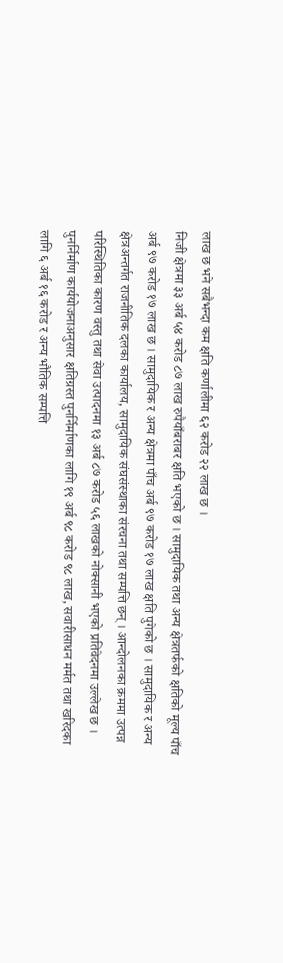लाख छ भने सबैभन्दा कम क्षति कर्णालीमा ६२ करोड २२ लाख छ ।
निजी क्षेत्रमा ३३ अर्ब ५४ करोड ८७ लाख रुपैयाँबराबर क्षति भएको छ । सामुदायिक तथा अन्य क्षेत्रतर्फको क्षतिको मूल्य पाँच अर्ब ९७ करोड १७ लाख छ । सामुदायिक र अन्य क्षेत्रमा पाँच अर्ब ९७ करोड १७ लाख क्षति पुगेको छ । सामुदायिक र अन्य क्षेत्रअन्तर्गत राजनीतिक दलका कार्यालय, सामुदायिक संघसंस्थाका संरचना तथा सम्पत्ति छन् । आन्दोलनका क्रममा उत्पन्न परिस्थितिका कारण वस्तु तथा सेवा उत्पादनमा १३ अर्ब ८७ करोड ५६ लाखको नोक्सानी भएको प्रतिवेदनमा उल्लेख छ ।
पुनर्निर्माण कार्ययोजनाअनुसार क्षतिग्रस्त पुनर्निर्माणका लागि १९ अर्ब ९८ करोड ९८ लाख, सवारीसाधन मर्मत तथा खरिदका लागि ६ अर्ब १६ करोड र अन्य भौतिक सम्पत्ति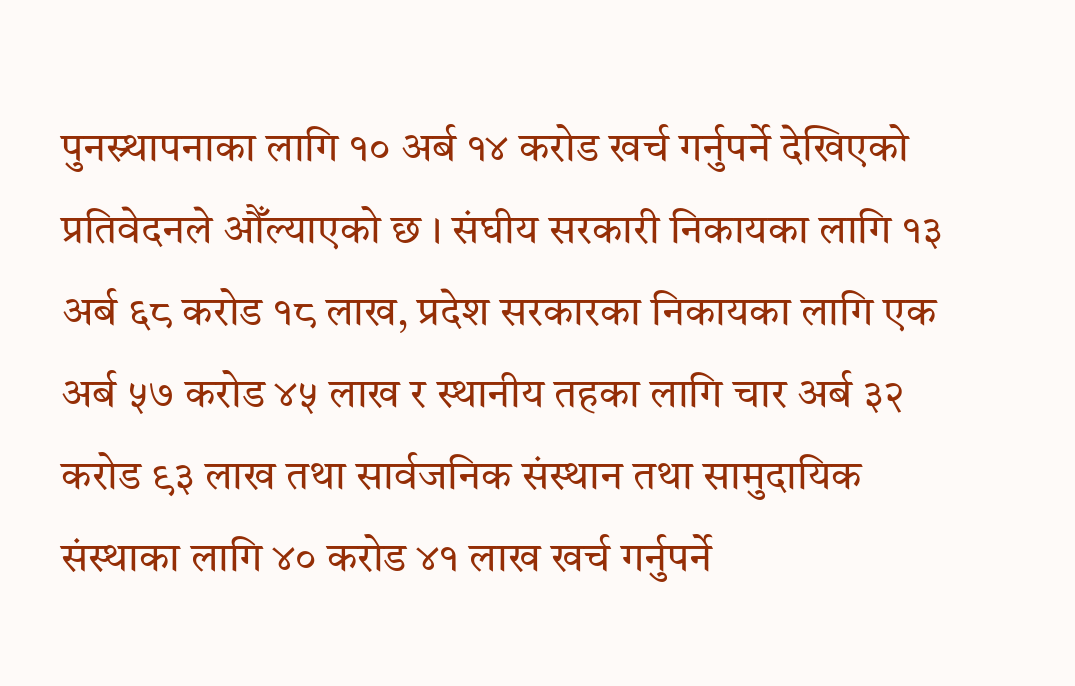पुनस्र्थापनाका लागि १० अर्ब १४ करोड खर्च गर्नुपर्ने देखिएको प्रतिवेदनले औँल्याएको छ । संघीय सरकारी निकायका लागि १३ अर्ब ६८ करोड १८ लाख, प्रदेश सरकारका निकायका लागि एक अर्ब ५७ करोड ४५ लाख र स्थानीय तहका लागि चार अर्ब ३२ करोड ९३ लाख तथा सार्वजनिक संस्थान तथा सामुदायिक संस्थाका लागि ४० करोड ४१ लाख खर्च गर्नुपर्ने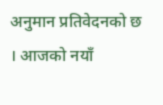अनुमान प्रतिवेदनको छ । आजको नयाँ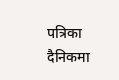पत्रिका दैनिकमा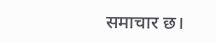समाचार छ।